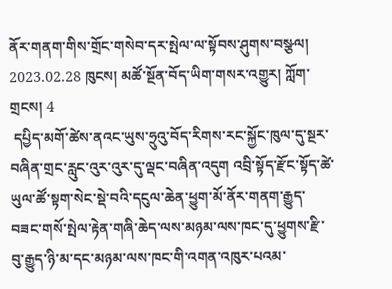ནོར་གནག་གིས་གྲོང་གསེབ་དར་སྤེལ་ལ་སྟོབས་ཤུགས་བསྩལ།
2023.02.28 ཁུངས། མཚོ་སྔོན་བོད་ཡིག་གསར་འགྱུར། ཀློག་གྲངས། 4
 དཔྱིད་མགོ་ཚེས་ནའང་ཡུས་ཧྲུའུ་བོད་རིགས་རང་སྐྱོང་ཁུལ་དུ་སྔར་བཞིན་གྲང་རླུང་འུར་འུར་དུ་ལྡང་བཞིན་འདུག འབྲི་སྟོད་རྫོང་སྟོད་ཚེ་ཡུལ་ཚོ་སྟག་སེང་སྡེ་བའི་དངུལ་ཆེན་ཕྱུག་མོ་ནོར་གནག་རྒྱུད་བཟང་གསོ་སྤེལ་རྟེན་གཞི་ཆེད་ལས་མཉམ་ལས་ཁང་དུ་ཕྱུགས་རྫི་བུ་རྒྱུད་ཉི་མ་དང་མཉམ་ལས་ཁང་གི་འགན་འཁུར་པའམ་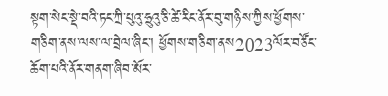སྟག་སེང་སྡེ་བའི་ཏང་ཀྲི་པུའུ་ཧྲུའུ་ཅི་ཚེ་རིང་ནོར་བུ་གཉིས་ཀྱིས་ཕྱོགས་གཅིག་ནས་ལས་ལ་བྲེལ་ཞིང་། ཕྱོགས་གཅིག་ནས2023ལོར་བཙོང་ཆོག་པའི་ནོར་གནག་ཞིབ་མོར་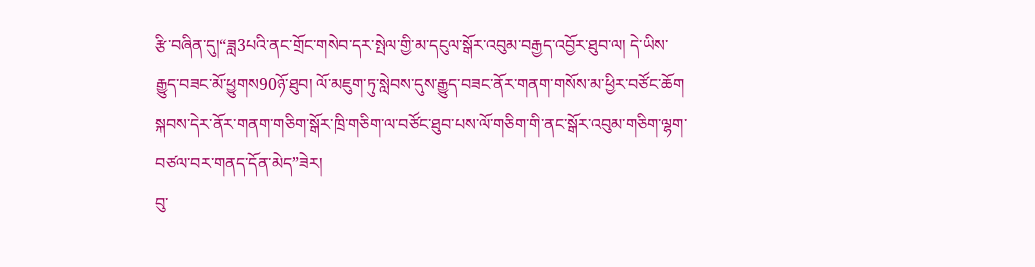རྩི་བཞིན་དུ།“ཟླ3པའི་ནང་གྲོང་གསེབ་དར་སྤེལ་གྱི་མ་དངུལ་སྒོར་འབུམ་བརྒྱད་འབྱོར་ཐུབ་ལ། དེ་ཡིས་རྒྱུད་བཟང་མོ་ཕྱུགས90ཉོ་ཐུབ། ལོ་མཇུག་ཏུ་སླེབས་དུས་རྒྱུད་བཟང་ནོར་གནག་གསོས་མ་ཕྱིར་བཙོང་ཆོག སྐབས་དེར་ནོར་གནག་གཅིག་སྒོར་ཁྲི་གཅིག་ལ་བཙོང་ཐུབ་པས་ལོ་གཅིག་གི་ནང་སྒོར་འབུམ་གཅིག་ལྷག་བཙལ་བར་གནད་དོན་མེད”ཟེར།
བུ་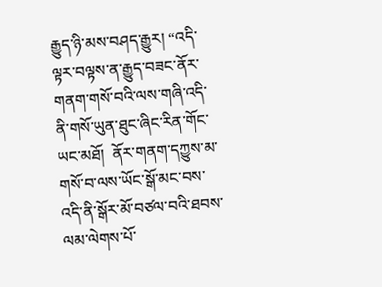རྒྱུད་ཉི་མས་བཤད་རྒྱུར། “འདི་ལྟར་བལྟས་ན་རྒྱུད་བཟང་ནོར་གནག་གསོ་བའི་ལས་གཞི་འདི་ནི་གསོ་ཡུན་ཐུང་ཞིང་རིན་གོང་ཡང་མཐོ།  ནོར་གནག་དཀྱུས་མ་གསོ་བ་ལས་ཡོང་སྒོ་མང་བས་འདི་ནི་སྒོར་མོ་བཙལ་བའི་ཐབས་ལམ་ལེགས་པོ་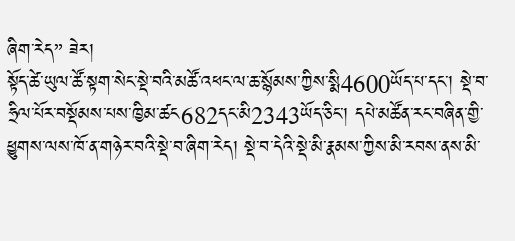ཞིག་རེད” ཟེར།
སྟོད་ཚེ་ཡུལ་ཚོ་སྟག་སེང་སྡེ་བའི་མཚོ་འཕང་ལ་ཆ་སྙོམས་ཀྱིས་སྨི4600ཡོད་པ་དང་། སྡེ་བ་ཧྲིལ་པོར་བསྡོམས་པས་ཁྱིམ་ཚང682དང་མི2343ཡོད་ཅིང་། དཔེ་མཚོན་རང་བཞིན་གྱི་ཕྱུགས་ལས་ཁོ་ན་གཉེར་བའི་སྡེ་བ་ཞིག་རེད། སྡེ་བ་དེའི་སྡེ་མི་རྣམས་ཀྱིས་མི་རབས་ནས་མི་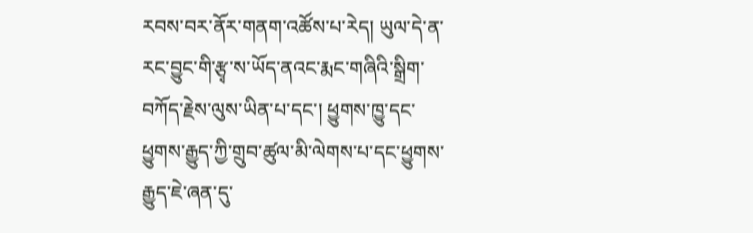རབས་བར་ནོར་གནག་འཚོས་པ་རེད། ཡུལ་དེ་ན་རང་བྱུང་གི་རྩྭ་ས་ཡོད་ནའང་རྨང་གཞིའི་སྒྲིག་བཀོད་རྗེས་ལུས་ཡིན་པ་དང་། ཕྱུགས་ཁྱུ་དང་ཕྱུགས་རྒྱུད་ཀྱི་གྲུབ་ཚུལ་མི་ལེགས་པ་དང་ཕྱུགས་རྒྱུད་ཇེ་ཞན་དུ་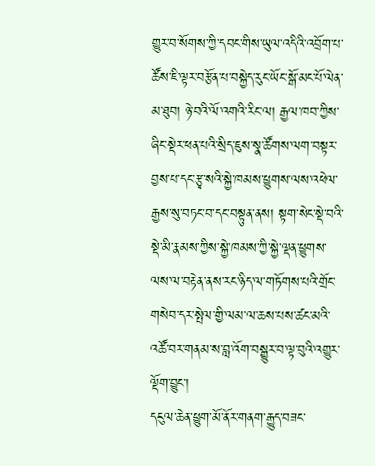གྱུར་བ་སོགས་ཀྱི་དབང་གིས་ཡུལ་འདིའི་འབྲོག་པ་ཚོས་ཇི་ལྟར་བརྩོན་པ་བསྐྱེད་རུང་ཡོང་སྒོ་མང་པོ་ལེན་མ་ཐུབ། ཉེ་བའི་ལོ་འགའི་རིང་ལ། རྒྱལ་ཁབ་ཀྱིས་ཞིང་སྡེར་ཕན་པའི་སྲིད་ཇུས་སྣ་ཚོགས་ལག་བསྟར་བྱས་པ་དང་རྩྭ་སའི་སྐྱེ་ཁམས་ཕྱུགས་ལས་འཕེལ་རྒྱས་སུ་བཏང་བ་དང་བསྟུན་ནས། སྟག་སེང་སྡེ་བའི་སྡེ་མི་རྣམས་ཀྱིས་སྐྱེ་ཁམས་ཀྱི་སྐྱེ་ལྡན་ཕྱུགས་ལས་ལ་བརྟེན་ནས་རང་ཉིད་ལ་གཏོགས་པའི་གྲོང་གསེབ་དར་སྤེལ་གྱི་ལམ་ལ་ཆས་པས་ཚང་མའི་འཚོ་བར་གནམ་ས་བླ་འོག་བསྒྱུར་བ་ལྟ་བུའི་འགྱུར་ལྡོག་བྱུང་།
དངུལ་ཆེན་ཕྱུག་མོ་ནོར་གནག་རྒྱུད་བཟང་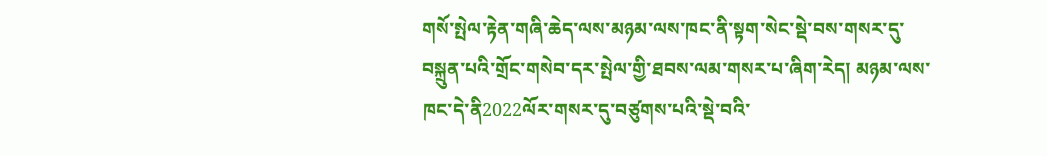གསོ་སྤེལ་རྟེན་གཞི་ཆེད་ལས་མཉམ་ལས་ཁང་ནི་སྟག་སེང་སྡེ་བས་གསར་དུ་བསྐྲུན་པའི་གྲོང་གསེབ་དར་སྤེལ་གྱི་ཐབས་ལམ་གསར་པ་ཞིག་རེད། མཉམ་ལས་ཁང་དེ་ནི2022ལོར་གསར་དུ་བཙུགས་པའི་སྡེ་བའི་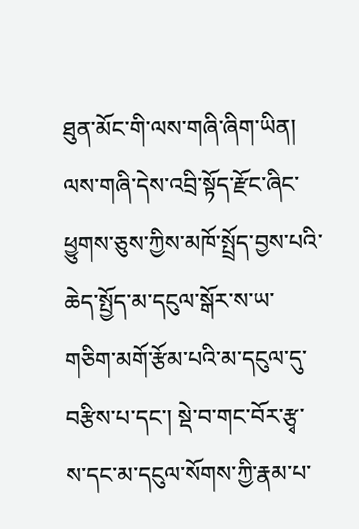ཐུན་མོང་གི་ལས་གཞི་ཞིག་ཡིན། ལས་གཞི་དེས་འབྲི་སྟོད་རྫོང་ཞིང་ཕྱུགས་ཅུས་ཀྱིས་མཁོ་སྤྲོད་བྱས་པའི་ཆེད་སྤྱོད་མ་དངུལ་སྒོར་ས་ཡ་གཅིག་མགོ་རྩོམ་པའི་མ་དངུལ་དུ་བརྩིས་པ་དང་། སྡེ་བ་གང་བོར་རྩྭ་ས་དང་མ་དངུལ་སོགས་ཀྱི་རྣམ་པ་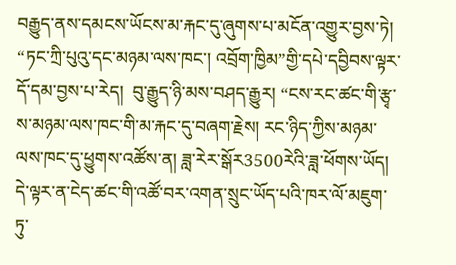བརྒྱུད་ནས་དམངས་ཡོངས་མ་རྐང་དུ་ཞུགས་པ་མངོན་འགྱུར་བྱས་ཏེ།   “ཏང་ཀྲི་པུའུ་དང་མཉམ་ལས་ཁང་། འབྲོག་ཁྱིམ”གྱི་དཔེ་དབྱིབས་ལྟར་དོ་དམ་བྱས་པ་རེད།  བུ་རྒྱུད་ཉི་མས་བཤད་རྒྱུར། “ངས་རང་ཚང་གི་རྩྭ་ས་མཉམ་ལས་ཁང་གི་མ་རྐང་དུ་བཞག་རྗེས། རང་ཉིད་ཀྱིས་མཉམ་ལས་ཁང་དུ་ཕྱུགས་འཚོས་ན། ཟླ་རེར་སྒོར3500རེའི་ཟླ་ཕོགས་ཡོད། དེ་ལྟར་ན་ངེད་ཚང་གི་འཚོ་བར་འགན་སྲུང་ཡོད་པའི་ཁར་ལོ་མཇུག་ཏུ་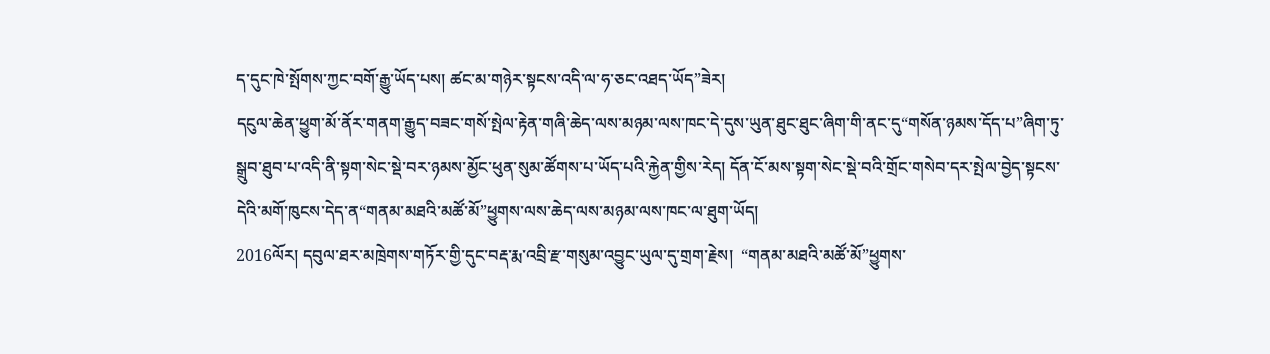ད་དུང་ཁེ་སྤོགས་ཀྱང་བགོ་རྒྱུ་ཡོད་པས། ཚང་མ་གཉེར་སྟངས་འདི་ལ་ཧ་ཅང་འཐད་ཡོད”ཟེར།
དངུལ་ཆེན་ཕྱུག་མོ་ནོར་གནག་རྒྱུད་བཟང་གསོ་སྤེལ་རྟེན་གཞི་ཆེད་ལས་མཉམ་ལས་ཁང་དེ་དུས་ཡུན་ཐུང་ཐུང་ཞིག་གི་ནང་དུ“གསོན་ཉམས་དོད་པ”ཞིག་ཏུ་སྒྲུབ་ཐུབ་པ་འདི་ནི་སྟག་སེང་སྡེ་བར་ཉམས་མྱོང་ཕུན་སུམ་ཚོགས་པ་ཡོད་པའི་རྐྱེན་གྱིས་རེད། དོན་ངོ་མས་སྟག་སེང་སྡེ་བའི་གྲོང་གསེབ་དར་སྤེལ་བྱེད་སྟངས་དེའི་མགོ་ཁུངས་དེད་ན“གནམ་མཐའི་མཚོ་མོ”ཕྱུགས་ལས་ཆེད་ལས་མཉམ་ལས་ཁང་ལ་ཐུག་ཡོད།
2016ལོར། དབུལ་ཐར་མཁྲེགས་གཏོར་གྱི་དུང་བརྡ་རྨ་འབྲི་རྫ་གསུམ་འབྱུང་ཡུལ་དུ་གྲག་རྗེས།  “གནམ་མཐའི་མཚོ་མོ”ཕྱུགས་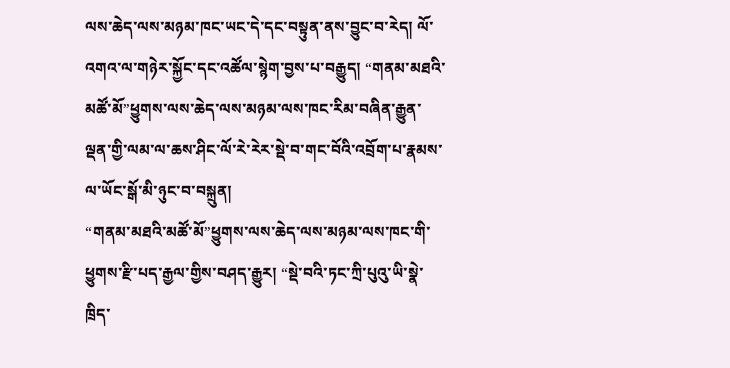ལས་ཆེད་ལས་མཉམ་ཁང་ཡང་དེ་དང་བསྟུན་ནས་བྱུང་བ་རེད། ལོ་འགའ་ལ་གཉེར་སྐྱོང་དང་འཚོལ་སྙེག་བྱས་པ་བརྒྱུད། “གནམ་མཐའི་མཚོ་མོ”ཕྱུགས་ལས་ཆེད་ལས་མཉམ་ལས་ཁང་རིམ་བཞིན་རྒྱུན་ལྡན་གྱི་ལམ་ལ་ཆས་ཤིང་ལོ་རེ་རེར་སྡེ་བ་གང་བོའི་འབྲོག་པ་རྣམས་ལ་ཡོང་སྒོ་མི་ཉུང་བ་བསྐྲུན།
“གནམ་མཐའི་མཚོ་མོ”ཕྱུགས་ལས་ཆེད་ལས་མཉམ་ལས་ཁང་གི་ཕྱུགས་རྫི་པད་རྒྱལ་གྱིས་བཤད་རྒྱུར། “སྡེ་བའི་ཏང་ཀྲི་པུའུ་ཡི་སྣེ་ཁྲིད་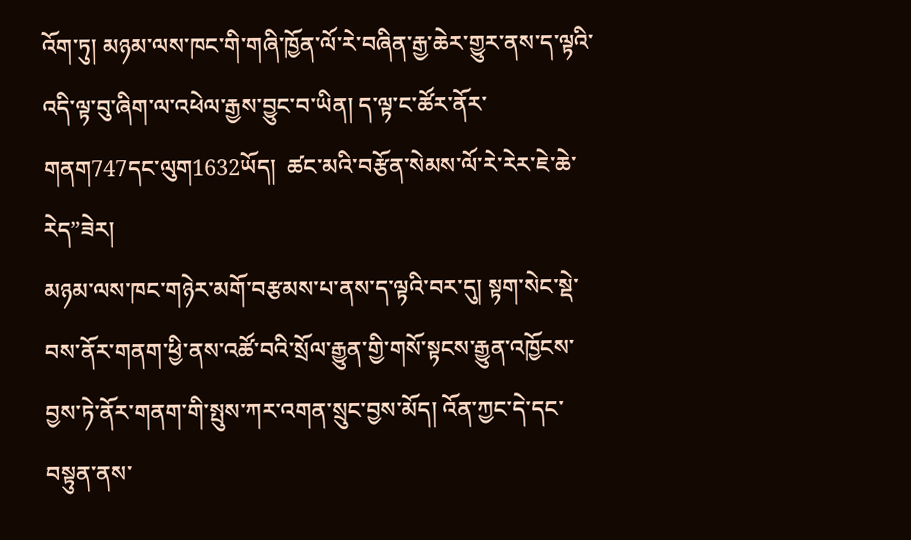འོག་ཏུ། མཉམ་ལས་ཁང་གི་གཞི་ཁྱོན་ལོ་རེ་བཞིན་རྒྱ་ཆེར་གྱུར་ནས་ད་ལྟའི་འདི་ལྟ་བུ་ཞིག་ལ་འཕེལ་རྒྱས་བྱུང་བ་ཡིན། ད་ལྟ་ང་ཚོར་ནོར་གནག747དང་ལུག1632ཡོད།  ཚང་མའི་བརྩོན་སེམས་ལོ་རེ་རེར་ཇེ་ཆེ་རེད”ཟེར།
མཉམ་ལས་ཁང་གཉེར་མགོ་བརྩམས་པ་ནས་ད་ལྟའི་བར་དུ། སྟག་སེང་སྡེ་བས་ནོར་གནག་ཕྱི་ནས་འཚོ་བའི་སྲོལ་རྒྱུན་གྱི་གསོ་སྟངས་རྒྱུན་འཁྱོངས་བྱས་ཏེ་ནོར་གནག་གི་སྤུས་ཀར་འགན་སྲུང་བྱས་མོད། འོན་ཀྱང་དེ་དང་བསྟུན་ནས་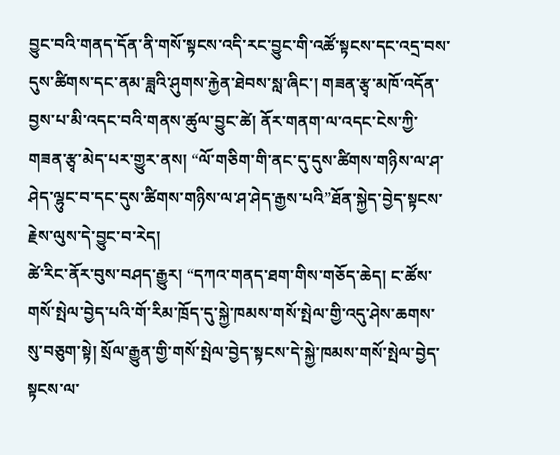བྱུང་བའི་གནད་དོན་ནི་གསོ་སྟངས་འདི་རང་བྱུང་གི་འཚོ་སྟངས་དང་འདྲ་བས་དུས་ཚིགས་དང་ནམ་ཟླའི་ཤུགས་རྐྱེན་ཐེབས་སླ་ཞིང་། གཟན་རྩྭ་མཁོ་འདོན་བྱས་པ་མི་འདང་བའི་གནས་ཚུལ་བྱུང་ཚེ། ནོར་གནག་ལ་འདང་ངེས་ཀྱི་གཟན་རྩྭ་མེད་པར་གྱུར་ནས། “ལོ་གཅིག་གི་ནང་དུ་དུས་ཚིགས་གཉིས་ལ་ཤ་ཤེད་ལྷུང་བ་དང་དུས་ཚིགས་གཉིས་ལ་ཤ་ཤེད་རྒྱས་པའི”ཐོན་སྐྱེད་བྱེད་སྟངས་རྗེས་ལུས་དེ་བྱུང་བ་རེད།
ཚེ་རིང་ནོར་བུས་བཤད་རྒྱུར། “དཀའ་གནད་ཐག་གིས་གཅོད་ཆེད། ང་ཚོས་གསོ་སྤེལ་བྱེད་པའི་གོ་རིམ་ཁྲོད་དུ་སྐྱེ་ཁམས་གསོ་སྤེལ་གྱི་འདུ་ཤེས་ཆགས་སུ་བཅུག་སྟེ། སྲོལ་རྒྱུན་གྱི་གསོ་སྤེལ་བྱེད་སྟངས་དེ་སྐྱེ་ཁམས་གསོ་སྤེལ་བྱེད་སྟངས་ལ་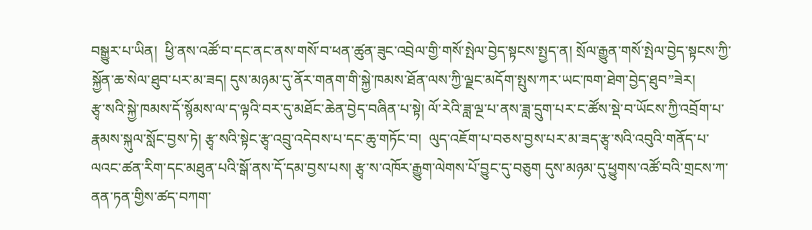བསྒྱུར་པ་ཡིན།  ཕྱི་ནས་འཚོ་བ་དང་ནང་ནས་གསོ་བ་ཕན་ཚུན་ཟུང་འབྲེལ་གྱི་གསོ་སྤེལ་བྱེད་སྟངས་སྤྱད་ན། སྲོལ་རྒྱུན་གསོ་སྤེལ་བྱེད་སྟངས་ཀྱི་སྐྱོན་ཆ་སེལ་ཐུབ་པར་མ་ཟད། དུས་མཉམ་དུ་ནོར་གནག་གི་སྐྱེ་ཁམས་ཐོན་ལས་ཀྱི་ལྗང་མདོག་སྤུས་ཀར་ཡང་ཁག་ཐེག་བྱེད་ཐུབ”ཟེར།
རྩྭ་སའི་སྐྱེ་ཁམས་དོ་སྙོམས་ལ་ད་ལྟའི་བར་དུ་མཐོང་ཆེན་བྱེད་བཞིན་པ་སྟེ། ལོ་རེའི་ཟླ་ལྔ་པ་ནས་ཟླ་དྲུག་པར་ང་ཚོས་སྡེ་བ་ཡོངས་ཀྱི་འབྲོག་པ་རྣམས་སྐུལ་སློང་བྱས་ཏེ། རྩྭ་སའི་སྟེང་རྩྭ་འབྲུ་འདེབས་པ་དང་ཆུ་གཏོང་བ།  ལུད་འཇོག་པ་བཅས་བྱས་པར་མ་ཟད་རྩྭ་སའི་འབུའི་གནོད་པ་ལའང་ཚན་རིག་དང་མཐུན་པའི་སྒོ་ནས་དོ་དམ་བྱས་པས། རྩྭ་ས་འཁོར་རྒྱུག་ལེགས་པོ་བྱུང་དུ་བཅུག དུས་མཉམ་དུ་ཕྱུགས་འཚོ་བའི་གྲངས་ཀ་ནན་ཏན་གྱིས་ཚད་བཀག་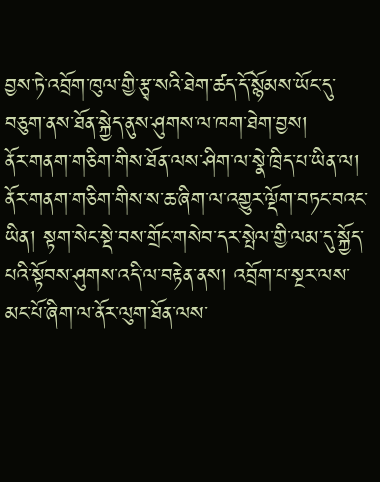བྱས་ཏེ་འབྲོག་ཁུལ་གྱི་རྩྭ་སའི་ཐེག་ཚད་དོ་སྙོམས་ཡོང་དུ་བཅུག་ནས་ཐོན་སྐྱེད་ནུས་ཤུགས་ལ་ཁག་ཐེག་བྱས།
ནོར་གནག་གཅིག་གིས་ཐོན་ལས་ཤིག་ལ་སྣེ་ཁྲིད་པ་ཡིན་ལ། ནོར་གནག་གཅིག་གིས་ས་ཆ་ཞིག་ལ་འགྱུར་ལྡོག་བཏང་བའང་ཡིན། སྟག་སེང་སྡེ་བས་གྲོང་གསེབ་དར་སྤེལ་གྱི་ལམ་དུ་སྐྱོད་པའི་སྟོབས་ཤུགས་འདི་ལ་བརྟེན་ནས། འབྲོག་པ་སྔར་ལས་མང་པོ་ཞིག་ལ་ནོར་ལུག་ཐོན་ལས་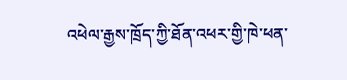འཕེལ་རྒྱས་ཁྲོད་ཀྱི་ཐོན་འཕར་གྱི་ཁེ་ཕན་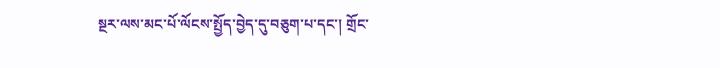སྔར་ལས་མང་པོ་ལོངས་སྤྱོད་བྱེད་དུ་བཅུག་པ་དང་། གྲོང་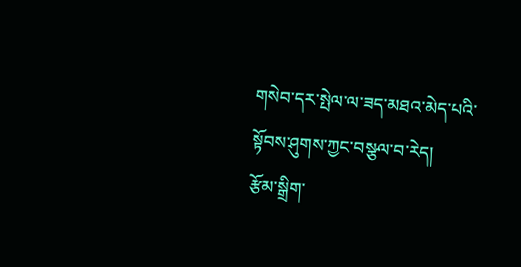གསེབ་དར་སྤེལ་ལ་ཟད་མཐའ་མེད་པའི་སྟོབས་ཤུགས་ཀྱང་བསྩལ་བ་རེད།
རྩོམ་སྒྲིག་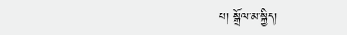པ། སྒྲོལ་མ་སྐྱིད།